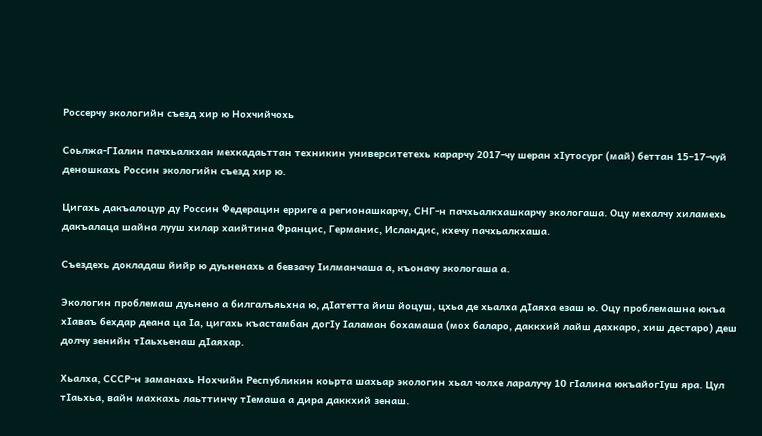Россерчу экологийн съезд хир ю Нохчийчохь

Соьлжа-ГIалин пачхьалкхан мехкадаьттан техникин университетехь карарчу 2017-чу шеран хIутосург (май) беттан 15–17-чуй деношкахь Россин экологийн съезд хир ю.

Цигахь дакъалоцур ду Россин Федерацин ерриге а регионашкарчу, СНГ-н пачхьалкхашкарчу экологаша. Оцу мехалчу хиламехь дакъалаца шайна лууш хилар хаийтина Францис, Германис, Исландис, кхечу пачхьалкхаша.

Съездехь докладаш йийр ю дуьненахь а бевзачу Iилманчаша а, къоначу экологаша а.

Экологин проблемаш дуьнено а билгалъяьхна ю, дIатетта йиш йоцуш, цхьа де хьалха дIаяха езаш ю. Оцу проблемашна юкъа хIаваъ бехдар деана ца Iа, цигахь къастамбан догIу Iаламан бохамаша (мох баларо, даккхий лайш дахкаро, хиш дестаро) деш долчу зенийн тIаьхьенаш дIаяхар.

Хьалха, СССР-н заманахь Нохчийн Республикин коьрта шахьар экологин хьал чолхе ларалучу 10 гIалина юкъайогIуш яра. Цул тIаьхьа, вайн махкахь лаьттинчу тIемаша а дира даккхий зенаш.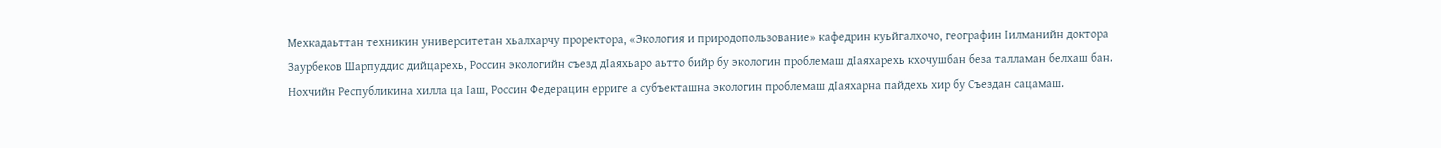Мехкадаьттан техникин университетан хьалхарчу проректора, «Экология и природопользование» кафедрин куьйгалхочо, географин Iилманийн доктора Заурбеков Шарпуддис дийцарехь, Россин экологийн съезд дIаяхьаро аьтто бийр бу экологин проблемаш дIаяхарехь кхочушбан беза талламан белхаш бан. Нохчийн Республикина хилла ца Iаш, Россин Федерацин ерриге а субъекташна экологин проблемаш дIаяхарна пайдехь хир бу Съездан сацамаш.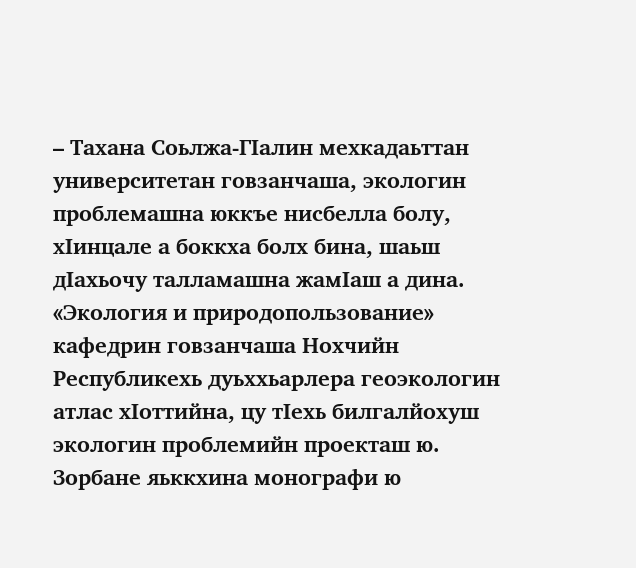– Тахана Соьлжа-ГIалин мехкадаьттан университетан говзанчаша, экологин проблемашна юккъе нисбелла болу, хIинцале а боккха болх бина, шаьш дIахьочу талламашна жамIаш а дина. «Экология и природопользование» кафедрин говзанчаша Нохчийн Республикехь дуьххьарлера геоэкологин атлас хIоттийна, цу тIехь билгалйохуш экологин проблемийн проекташ ю. Зорбане яьккхина монографи ю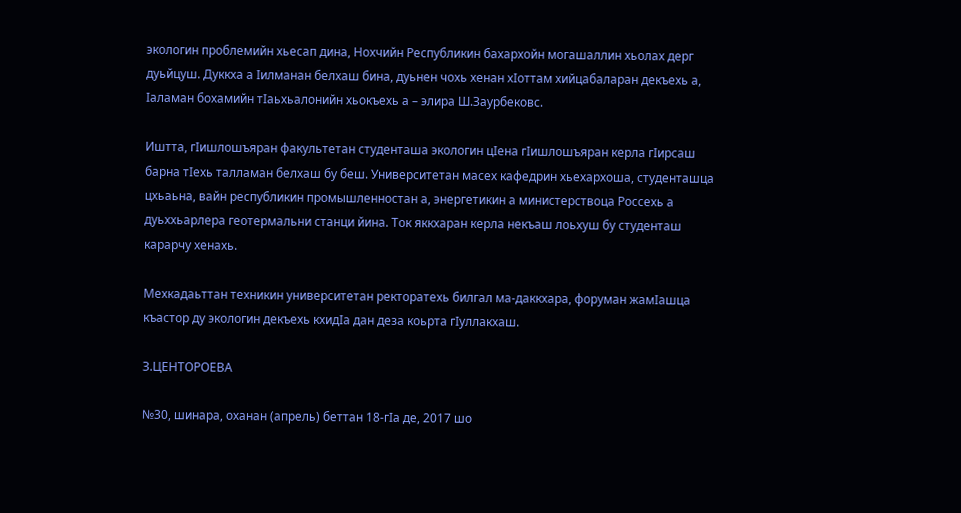экологин проблемийн хьесап дина, Нохчийн Республикин бахархойн могашаллин хьолах дерг дуьйцуш. Дуккха а Iилманан белхаш бина, дуьнен чохь хенан хIоттам хийцабаларан декъехь а, Iаламан бохамийн тIаьхьалонийн хьокъехь а – элира Ш.Заурбековс.

Иштта, гIишлошъяран факультетан студенташа экологин цIена гIишлошъяран керла гIирсаш барна тIехь талламан белхаш бу беш. Университетан масех кафедрин хьехархоша, студенташца цхьаьна, вайн республикин промышленностан а, энергетикин а министерствоца Россехь а дуьххьарлера геотермальни станци йина. Ток яккхаран керла некъаш лоьхуш бу студенташ карарчу хенахь.

Мехкадаьттан техникин университетан ректоратехь билгал ма-даккхара, форуман жамIашца къастор ду экологин декъехь кхидIа дан деза коьрта гIуллакхаш.

З.ЦЕНТОРОЕВА

№30, шинара, оханан (апрель) беттан 18-гIа де, 2017 шо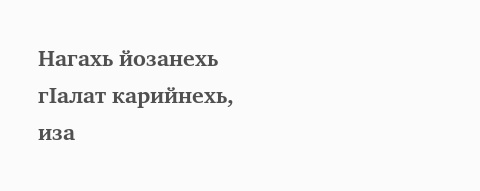Нагахь йозанехь гIалат карийнехь, иза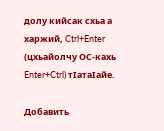долу кийсак схьа а харжий, Ctrl+Enter (цхьайолчу ОС-кахь Enter+Ctrl) тIатаIайе.

Добавить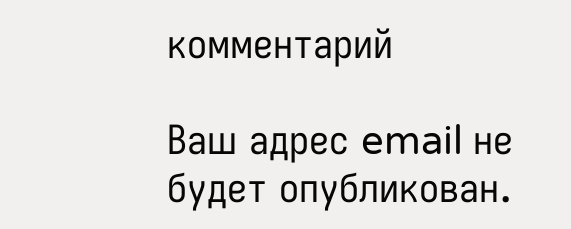комментарий

Ваш адрес email не будет опубликован.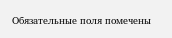Обязательные поля помечены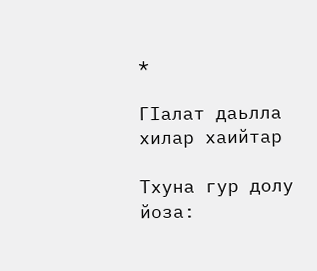*

ГIалат даьлла хилар хаийтар

Тхуна гур долу йоза: